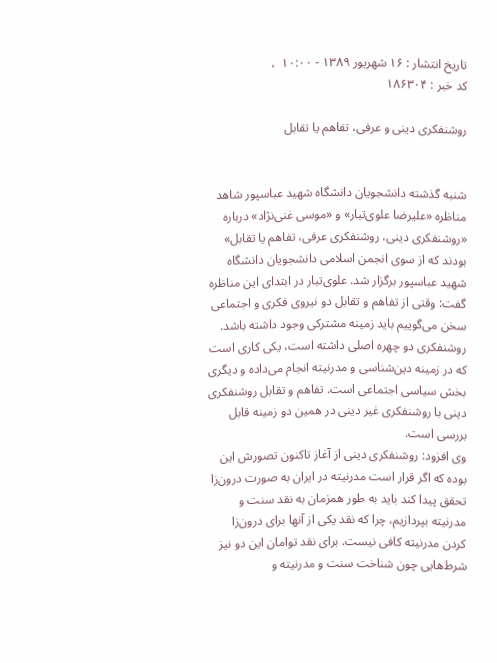تاریخ انتشار : ۱۶ شهريور ۱۳۸۹ - ۱۰:۰۰  ،
کد خبر : ۱۸۶۳۰۴

روشنفکری دینی و عرفی، تفاهم یا تقابل


شنبه گذشته دانشجویان دانشگاه شهید عباسپور شاهد مناظره «علیرضا علوی‌تبار» و «موسی غنی‌نژاد» درباره «روشنفکری دینی، روشنفکری عرفی، تفاهم یا تقابل» بودند که از سوی انجمن اسلامی دانشجویان دانشگاه شهید عباسپور برگزار شد. علوی‌تبار در ابتدای این مناظره گفت: وقتی از تفاهم و تقابل دو نیروی فکری و اجتماعی سخن می‌گوییم باید زمینه مشترکی وجود داشته باشد. روشنفکری دو چهره اصلی داشته است، یکی کاری است که در زمینه دین‌شناسی و مدرنیته انجام می‌داده و دیگری بخش سیاسی اجتماعی است. تفاهم و تقابل روشنفکری دینی با روشنفکری غیر دینی در همین دو زمینه قابل بررسی است.
وی افزود: روشنفکری دینی از آغاز تاکنون تصورش این بوده که اگر قرار است مدرنیته در ایران به صورت درون‌زا تحقق پیدا کند باید به طور همزمان به نقد سنت و مدرنیته بپردازیم، چرا که نقد یکی از آنها برای درون‌زا کردن مدرنیته کافی نیست. برای نقد توامان این دو نیز شرط‌هایی چون شناخت سنت و مدرنیته و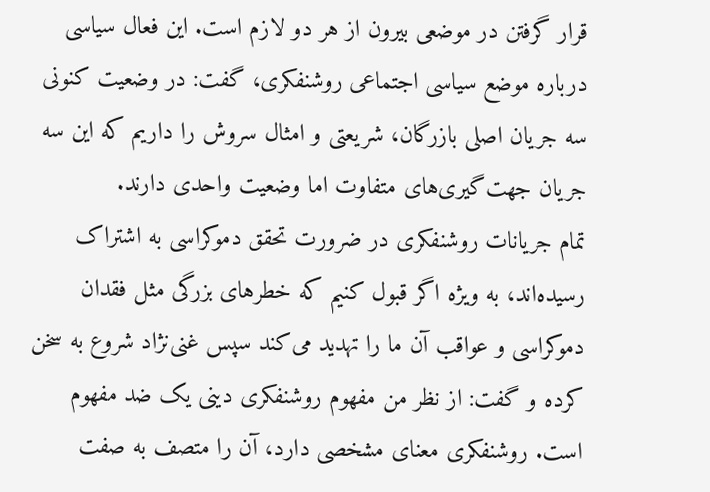قرار گرفتن در موضعی بیرون از هر دو لازم است. این فعال سیاسی درباره موضع سیاسی اجتماعی روشنفکری، گفت: در وضعیت کنونی سه جریان اصلی بازرگان، شریعتی و امثال سروش را داریم که این سه جریان جهت‌گیری‌های متفاوت اما وضعیت واحدی دارند.
تمام جریانات روشنفکری در ضرورت تحقق دموکراسی به اشتراک رسیده‌اند، به ویژه اگر قبول کنیم که خطرهای بزرگی مثل فقدان دموکراسی و عواقب آن ما را تهدید می‌کند سپس غنی‌نژاد شروع به سخن کرده و گفت: از نظر من مفهوم روشنفکری دینی یک ضد مفهوم است. روشنفکری معنای مشخصی دارد، آن را متصف به صفت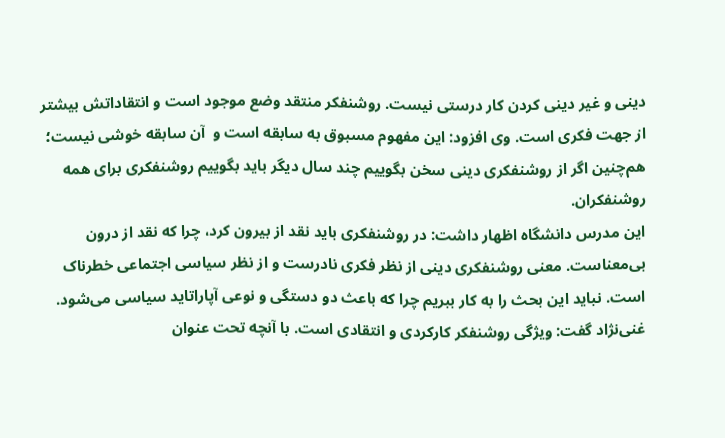دینی و غیر دینی کردن کار درستی نیست. روشنفکر منتقد وضع موجود است و انتقاداتش بیشتر از جهت فکری است. وی افزود: این مفهوم مسبوق به سابقه است و  آن سابقه خوشی نیست؛ هم‌چنین اگر از روشنفکری دینی سخن بگوییم چند سال دیگر باید بگوییم روشنفکری برای همه روشنفکران.
این مدرس دانشگاه اظهار داشت: در روشنفکری باید نقد از بیرون کرد، چرا که نقد از درون بی‌معناست. معنی روشنفکری دینی از نظر فکری نادرست و از نظر سیاسی اجتماعی خطرناک است. نباید این بحث را به کار ببریم چرا که باعث دو دستگی و نوعی آپاراتاید سیاسی می‌شود. غنی‌نژاد گفت: ویژگی روشنفکر کارکردی و انتقادی است. با آنچه تحت عنوان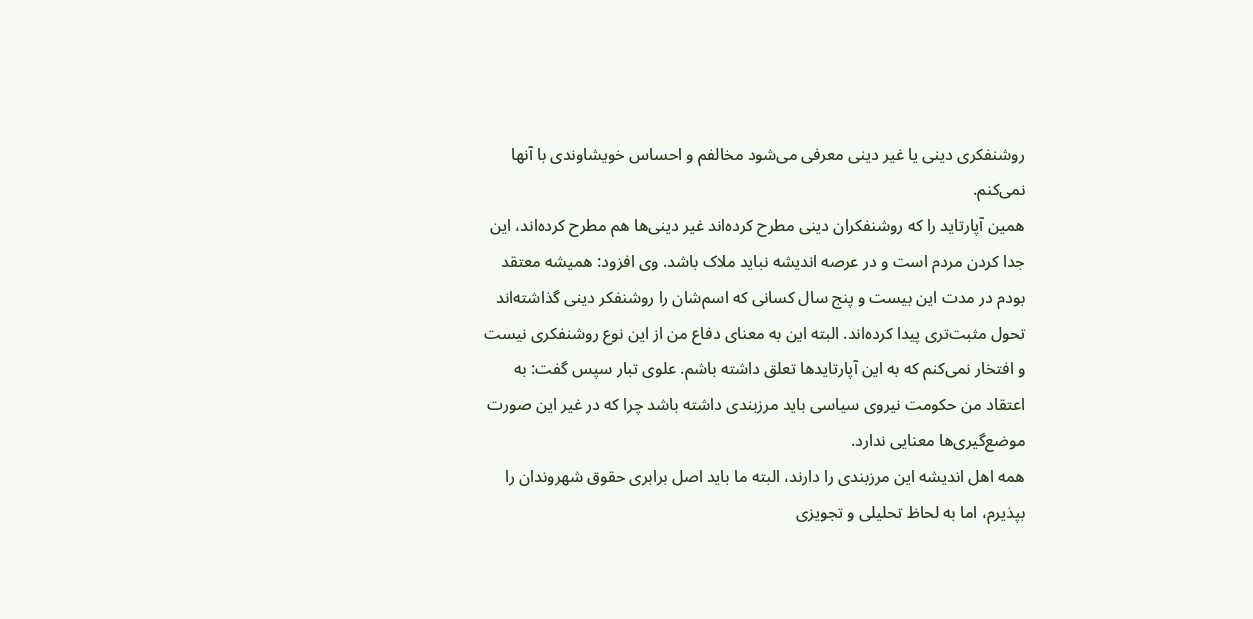روشنفکری دینی یا غیر دینی معرفی می‌شود مخالفم و احساس خویشاوندی با آنها نمی‌کنم.
همین آپارتاید را که روشنفکران دینی مطرح کرده‌اند غیر دینی‌ها هم مطرح کرده‌اند، این جدا کردن مردم است و در عرصه اندیشه نباید ملاک باشد. وی افزود: همیشه معتقد بودم در مدت این بیست و پنج سال کسانی که اسم‌شان را روشنفکر دینی گذاشته‌اند تحول مثبت‌تری پیدا کرده‌اند. البته این به معنای دفاع من از این نوع روشنفکری نیست و افتخار نمی‌کنم که به این آپارتایدها تعلق داشته باشم. علوی تبار سپس گفت: به اعتقاد من حکومت نیروی سیاسی باید مرزبندی داشته باشد چرا که در غیر این صورت موضع‌گیری‌ها معنایی ندارد.
همه اهل اندیشه این مرزبندی را دارند، البته ما باید اصل برابری حقوق شهروندان را بپذیرم، اما به لحاظ تحلیلی و تجویزی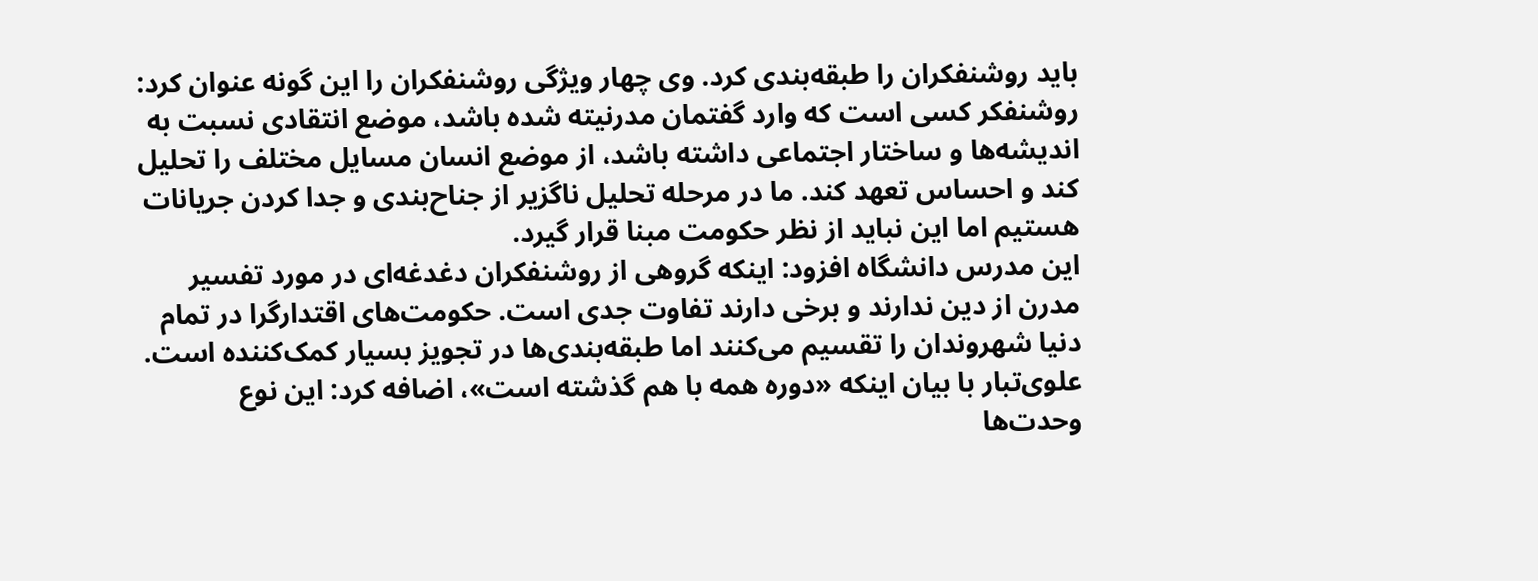باید روشنفکران را طبقه‌بندی کرد. وی چهار ویژگی روشنفکران را این گونه عنوان کرد: روشنفکر کسی است که وارد گفتمان مدرنیته شده باشد، موضع انتقادی نسبت به اندیشه‌ها و ساختار اجتماعی داشته باشد، از موضع انسان مسایل مختلف را تحلیل کند و احساس تعهد کند. ما در مرحله تحلیل ناگزیر از جناح‌بندی و جدا کردن جریانات هستیم اما این نباید از نظر حکومت مبنا قرار گیرد.
این مدرس دانشگاه افزود: اینکه گروهی از روشنفکران دغدغه‌ای در مورد تفسیر مدرن از دین ندارند و برخی دارند تفاوت جدی است. حکومت‌های اقتدارگرا در تمام دنیا شهروندان را تقسیم می‌کنند اما طبقه‌بندی‌ها در تجویز بسیار کمک‌کننده است. علوی‌تبار با بیان اینکه «دوره همه با هم گذشته است»، اضافه کرد: این نوع وحدت‌ها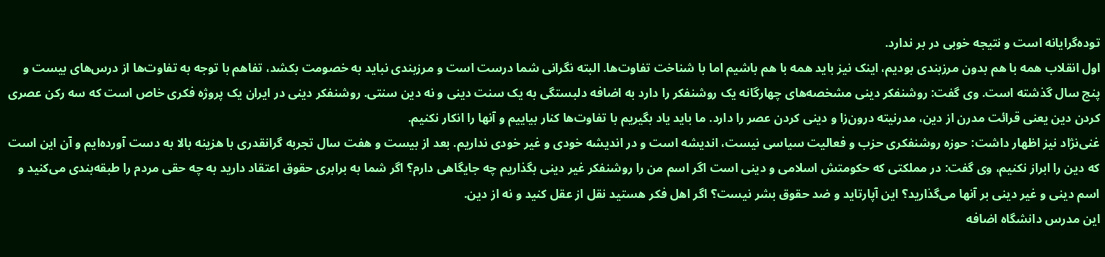توده‌گرایانه است و نتیجه خوبی در بر ندارد.
اول انقلاب همه با هم بدون مرزبندی بودیم، اینک نیز باید همه با هم باشیم اما با شناخت تفاوت‌ها. البته نگرانی شما درست است و مرزبندی نباید به خصومت بکشد، تفاهم با توجه به تفاوت‌ها از درس‌های بیست و پنج سال گذشته است. وی گفت: روشنفکر دینی مشخصه‌های چهارگانه یک روشنفکر را دارد به اضافه دلبستگی به یک سنت دینی و نه دین سنتی. روشنفکر دینی در ایران یک پروژه فکری خاص است که سه رکن عصری کردن دین یعنی قرائت مدرن از دین، مدرنیته درون‌زا و دینی کردن عصر را دارد. ما باید یاد بگیریم با تفاوت‌ها کنار بیاییم و آنها را انکار نکنیم.
غنی‌نژاد نیز اظهار داشت: حوزه روشنفکری حزب و فعالیت سیاسی نیست، اندیشه است و در اندیشه خودی و غیر خودی نداریم. بعد از بیست و هفت سال تجربه گرانقدری با هزینه بالا به دست آورده‌ایم و آن این است که دین را ابراز نکنیم، وی گفت: در مملکتی که حکومتش اسلامی و دینی است اگر اسم من را روشنفکر غیر دینی بگذاریم چه جایگاهی دارم؟ اگر شما به برابری حقوق اعتقاد دارید به چه حقی مردم را طبقه‌بندی می‌کنید و اسم دینی و غیر دینی بر آنها می‌گذارید؟ این آپارتاید و ضد حقوق بشر نیست؟ اگر اهل فکر هستید نقل از عقل کنید و نه از دین.
این مدرس دانشگاه اضافه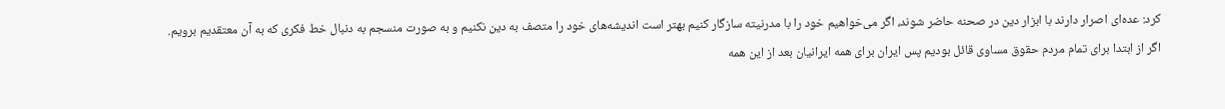کرد: عده‌ای اصرار دارند با ابزار دین در صحنه حاضر شوند، اگر می‌خواهیم خود را با مدرنیته سازگار کنیم بهتر است اندیشه‌های خود را متصف به دین نکنیم و به صورت منسجم به دنبال خط فکری که به آن معتقدیم برویم. اگر از ابتدا برای تمام مردم حقوق مساوی قائل بودیم پس ایران برای همه ایرانیان بعد از این همه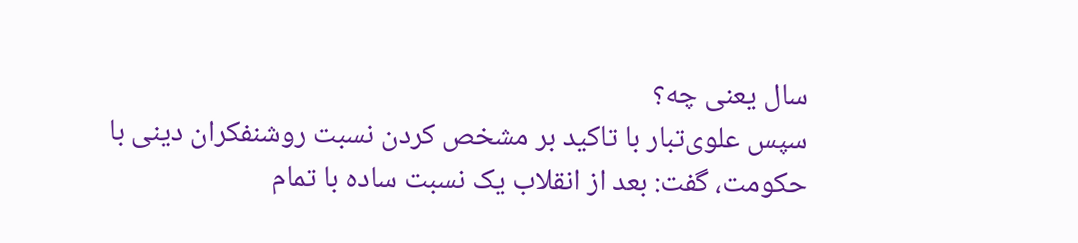سال یعنی چه؟
سپس علوی‌تبار با تاکید بر مشخص کردن نسبت روشنفکران دینی با حکومت، گفت: بعد از انقلاب یک نسبت ساده با تمام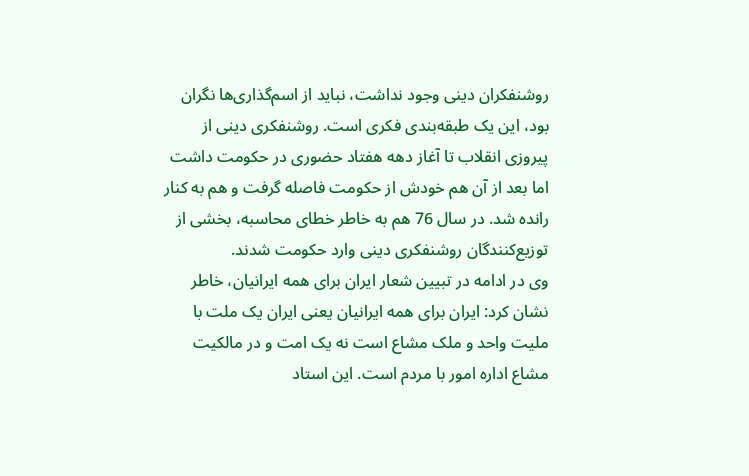روشنفکران دینی وجود نداشت، نباید از اسم‌گذاری‌ها نگران بود، این یک طبقه‌بندی فکری است. روشنفکری دینی از پیروزی انقلاب تا آغاز دهه هفتاد حضوری در حکومت داشت اما بعد از آن هم خودش از حکومت فاصله گرفت و هم به کنار رانده شد. در سال 76 هم به خاطر خطای محاسبه، بخشی از توزیع‌کنندگان روشنفکری دینی وارد حکومت شدند.
وی در ادامه در تبیین شعار ایران برای همه ایرانیان، خاطر نشان کرد: ایران برای همه ایرانیان یعنی ایران یک ملت با ملیت واحد و ملک مشاع است نه یک امت و در مالکیت مشاع اداره امور با مردم است. این استاد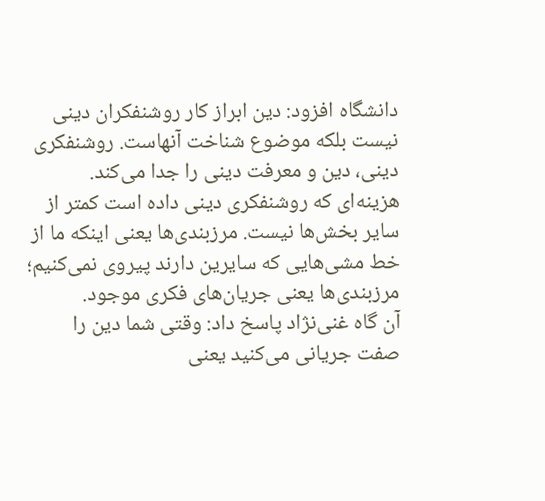دانشگاه افزود: دین ابراز کار روشنفکران دینی نیست بلکه موضوع شناخت آنهاست. روشنفکری دینی، دین و معرفت دینی را جدا می‌کند. هزینه‌ای که روشنفکری دینی داده است کمتر از سایر بخش‌ها نیست. مرزبندی‌ها یعنی اینکه ما از خط مشی‌هایی که سایرین دارند پیروی نمی‌کنیم؛ مرزبندی‌ها یعنی جریان‌های فکری موجود.
آن گاه غنی‌نژاد پاسخ داد: وقتی شما دین را صفت جریانی می‌کنید یعنی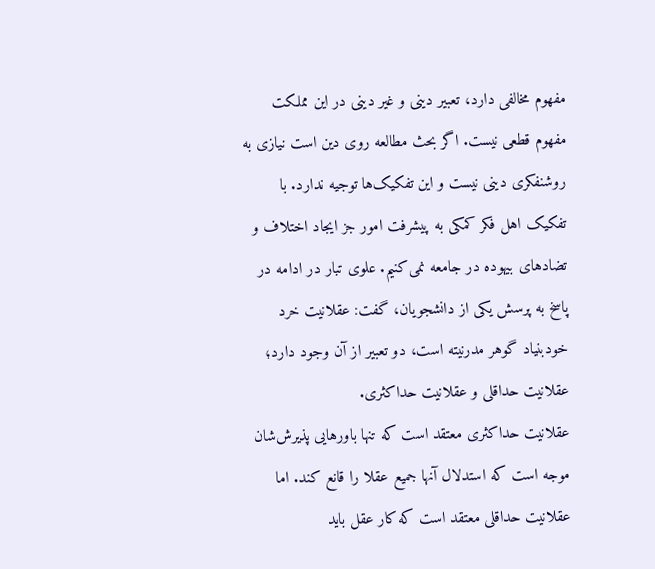مفهوم مخالفی دارد، تعبیر دینی و غیر دینی در این مملکت مفهوم قطعی نیست. اگر بحث مطالعه روی دین است نیازی به روشنفکری دینی نیست و این تفکیک‌ها توجیه ندارد. با تفکیک اهل فکر کمکی به پیشرفت امور جز ایجاد اختلاف و تضادهای بیهوده در جامعه نمی‌کنیم. علوی تبار در ادامه در پاسخ به پرسش یکی از دانشجویان، گفت: عقلانیت خرد خودبنیاد گوهر مدرنیته است، دو تعبیر از آن وجود دارد؛ عقلانیت حداقلی و عقلانیت حداکثری.
عقلانیت حداکثری معتقد است که تنها باورهایی پذیرش‌شان موجه است که استدلال آنها جمیع عقلا را قانع کند. اما عقلانیت حداقلی معتقد است که کار عقل باید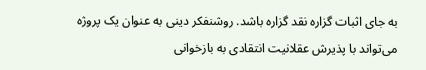به جای اثبات گزاره نقد گزاره باشد. روشنفکر دینی به عنوان یک پروژه می‌تواند با پذیرش عقلانیت انتقادی به بازخوانی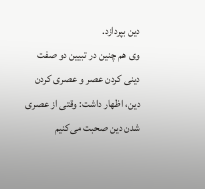دین بپردازد.
وی هم چنین در تبیین دو صفت دینی کردن عصر و عصری کردن دین، اظهار داشت: وقتی از عصری شدن دین صحبت می‌کنیم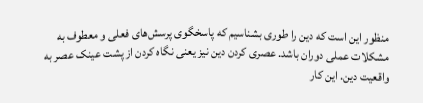منظور این است که دین را طوری بشناسیم که پاسخگوی پرسش‌های فعلی و معطوف به مشکلات عملی دوران باشد. عصری کردن دین نیز یعنی نگاه کردن از پشت عینک عصر به واقعیت دین. این کار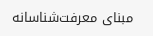مبنای معرفت‌شناسانه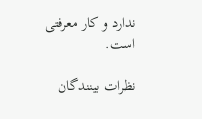ندارد و کار معرفتی است.

نظرات بینندگان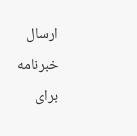ارسال خبرنامه
برای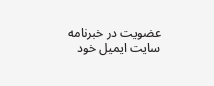عضویت در خبرنامه سایت ایمیل خود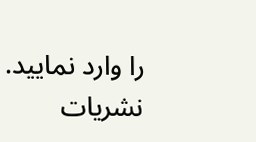را وارد نمایید.
نشریات